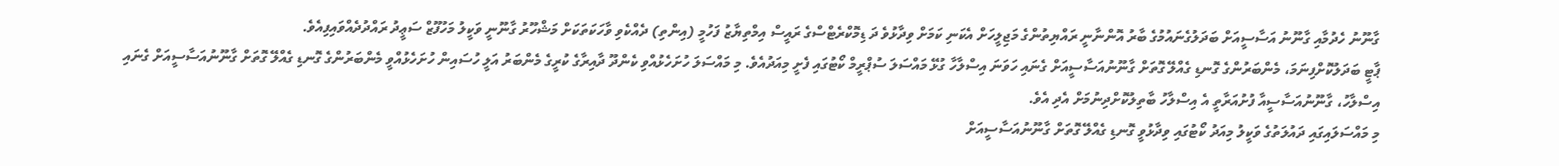ގާނޫނު ހެދުމާއި ގާނޫނު އަސާސީއަށް ބަދަލުގެނައުމުގެ ބާރު އޮންނާނީ ރައްޔިތުންގެ މަޖިލީހަށް އެކަނި ކަމަށް ވިދާޅުވެ ދަ ޑިމޮކްރެޓްސްގެ ރައީސް އިމްތިޔާޒު ފަހުމީ (އިންތި) ދެއްކެވި ވާހަކަތަކަށް މަޝްހޫރު ގާނޫނީ ވަކީލު މަހުފޫޒް ސަޢީދު ރައްދުދެއްވައިފިއެވެ.
ޕާޓީ ބަދަލުކޮށްފިނަމަ، މެންބަރުންގެ ގޮނޑި ގެއްލޭ ގޮތަށް ގާނޫނުއަސާސީއަށް ގެނައި ހަވަނަ އިސްލާހާ ގުޅޭ މައްސަލަ ސުޕްރީމް ކޯޓުގައި ފެށީ މިއަދުއެވެ. މި މައްސަލަ ހުށަހެޅުއްވި ކެންދޫ ދާއިރާގެ ކުރީގެ މެންބަރު އަލީ ހުސައިން ހުށަހެޅުއްވީ މެންބަރުންގެ ގޮނޑި ގެއްލޭ ގޮތަށް ގާނޫނުއަސާސީއަށް ގެނައި އިސްލާހު، ގާނޫނުއަސާސީއާ ފުށުއަރާތީ އެ އިސްލާހު ބާތިލުކޮށްދިނުމަށް އެދި އެވެ.
މި މައްސަލައިގައި ދައުލަތުގެ ވަކީލު މިއަދު ކޯޓުގައި ވިދާޅުވީ ގޮނޑި ގެއްލޭ ގޮތަށް ގާނޫނުއަސާސީއަށް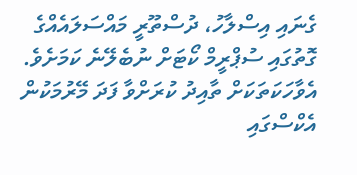ގެނައި އިސްލާހު، ދުސްތޫރީ މައްސަލައެއްގެ ގޮތުގައި ސުޕްރީމް ކޯޓަށް ނުބެލޭނެ ކަމަށެވެ. އެވާހަކަތަކަށް ތާއިދު ކުރަށްވާ ފަދަ މޭރުމަކުން އެކްސްގައި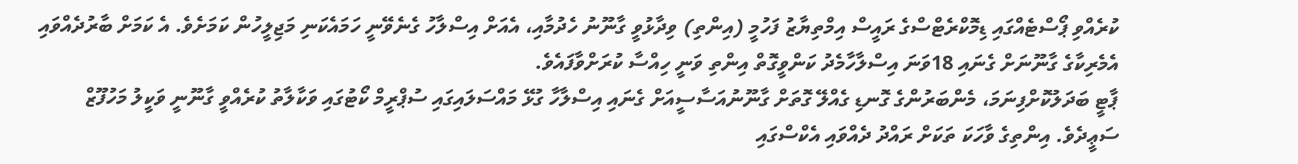ކުރެއްވި ޕޯސްޓެއްގައި ޑިމޮކްރެޓްސްގެ ރައީސް އިމްތިޔާޒު ފަހުމީ (އިންތި) ވިދާޅުވީ ގާނޫނު ހެދުމާއި، އެއަށް އިސްލާހު ގެނެވޭނީ ހަމައެކަނި މަޖިލީހުން ކަމަށެވެ. އެ ކަމަށް ބާރުދެއްވައި އެމެރިކާގެ ގާނޫނަށް ގެނައި 18ވަނަ އިސްލާހާމެދު ކަންވީގޮތް އިންތި ވަނީ ހިއްސާ ކުރަށްވާފައެވެ.
ޕާޓީ ބަދަލުކޮށްފިނަމަ، މެންބަރުންގެ ގޮނޑި ގެއްލޭ ގޮތަށް ގާނޫނުއަސާސީއަށް ގެނައި އިސްލާހާ ގުޅޭ މައްސަލައިގައި ސުޕްރީމް ކޯޓުގައި ވަކާލާތު ކުރެއްވީ ގާނޫނީ ވަކީލު މަހުފޫޒް ސަޢީދެވެ. އިންތިގެ ވާހަކަ ތަކަށް ރައްދު ދެއްވައި އެކްސްގައި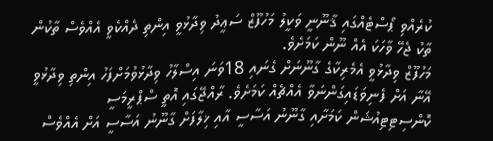ކުރެއްވި ޕޯސްޓެއްގައި ޤާނޫނީ ވަކީލު މަހުފޫޒް ސަޢީދު ވިދާޅުވީ އިންތި ދެއްކެވީ އެއްވެސް ތާކުން ތާކު ޖެހޭ ވާހަކަ އެއް ނޫން ކަމަށެވެ.
މަހުފޫޒް ވިދާޅުވީ އެމެރިކާގެ ގާނޫނަށް ގެނައި 18ވަނަ އިސްލާހު ވިދާޅުވުމަށްފަހު އިންތި ވިދާޅުވީ އޭނާ އަށް ފެނިވަޑައިގަންނަވާ އެއްޗެއް ކަމަށެވެ. ރާއްޖޭގައި އޮތީ ސްޕްރީމަސީ ކޮންސިޓިޓިއުޝަން ކަމަށާއި ގާނޫނު އަސާސީ އާއި ޚިލާފަށް ގާނޫނު އަސާސީ އަށް އެއްވެސް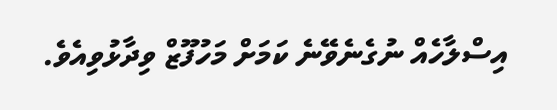އިސްލާހެއް ނުގެނެވޭނެ ކަމަށް މަހުފޫޒް ވިދާޅުވިއެވެ.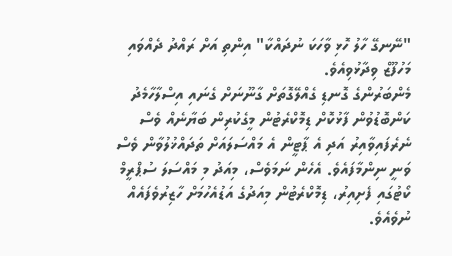"ނޭނގޭ ހާލު ހޮޅި ވާހަކަ ނުދައްކާ" އިންތި އަށް ރައްދު ދެއްވައި މަހުފޫޒް ވިދާޅުވިއެވެ.
މެންބަރުންގެ ގޮނޑި ގެއްލޭގޮތަށް ގާނޫނަށް ގެނައި އިސްލާހާމެދު ކަންބޮޑުވުން ފާޅުކޮށް ޑިމޮކްރެޓުން މީގެކުރިން ބަޔާނެއް ވެސް ނެރެފައިވާއިރު އަދި އެ ޕާޓީން އެ މައްސަލައަށް ތަދައްޚުލުވާން ވެސް ވަނީ ނިންމާފައެވެ. އެހެން ނަމަވެސް، މިއަދު މި މައްސަލަ ސުޕްރީމް ކޯޓުގައި ފެށިއިރު، ޑިމޮކްރެޓުން މިއަދުގެ އަޑުއެހުމަށް ހާޒިރުވެފައެއް ނުވެއެވެ.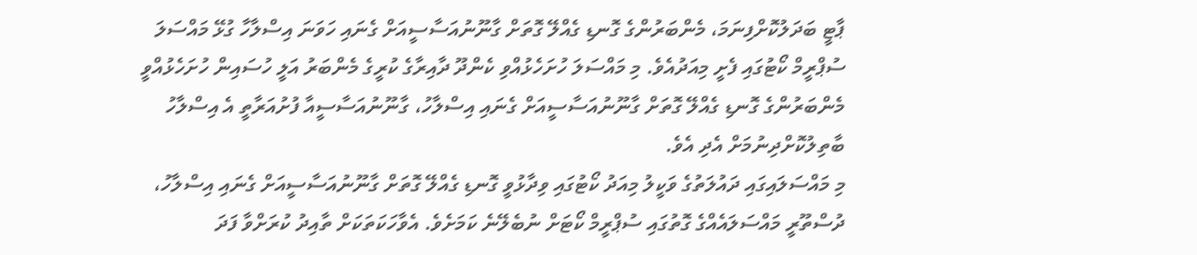ޕާޓީ ބަދަލުކޮށްފިނަމަ، މެންބަރުންގެ ގޮނޑި ގެއްލޭ ގޮތަށް ގާނޫނުއަސާސީއަށް ގެނައި ހަވަނަ އިސްލާހާ ގުޅޭ މައްސަލަ ސުޕްރީމް ކޯޓުގައި ފެށީ މިއަދުއެވެ. މި މައްސަލަ ހުށަހެޅުއްވި ކެންދޫ ދާއިރާގެ ކުރީގެ މެންބަރު އަލީ ހުސައިން ހުށަހެޅުއްވީ މެންބަރުންގެ ގޮނޑި ގެއްލޭ ގޮތަށް ގާނޫނުއަސާސީއަށް ގެނައި އިސްލާހު، ގާނޫނުއަސާސީއާ ފުށުއަރާތީ އެ އިސްލާހު ބާތިލުކޮށްދިނުމަށް އެދި އެވެ.
މި މައްސަލައިގައި ދައުލަތުގެ ވަކީލު މިއަދު ކޯޓުގައި ވިދާޅުވީ ގޮނޑި ގެއްލޭ ގޮތަށް ގާނޫނުއަސާސީއަށް ގެނައި އިސްލާހު، ދުސްތޫރީ މައްސަލައެއްގެ ގޮތުގައި ސުޕްރީމް ކޯޓަށް ނުބެލޭނެ ކަމަށެވެ. އެވާހަކަތަކަށް ތާއިދު ކުރަށްވާ ފަދަ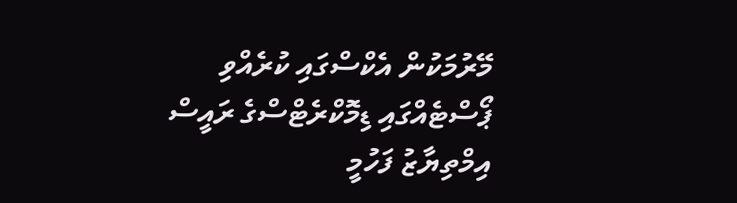މޭރުމަކުން އެކްސްގައި ކުރެއްވި ޕޯސްޓެއްގައި ޑިމޮކްރެޓްސްގެ ރައީސް އިމްތިޔާޒު ފަހުމީ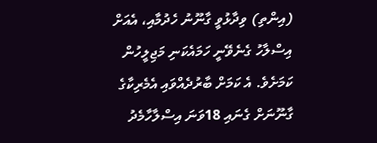(އިންތި) ވިދާޅުވީ ގާނޫނު ހެދުމާއި، އެއަށް އިސްލާހު ގެނެވޭނީ ހަމައެކަނި މަޖިލީހުން ކަމަށެވެ. އެ ކަމަށް ބާރުދެއްވައި އެމެރިކާގެ ގާނޫނަށް ގެނައި 18ވަނަ އިސްލާހާމެދު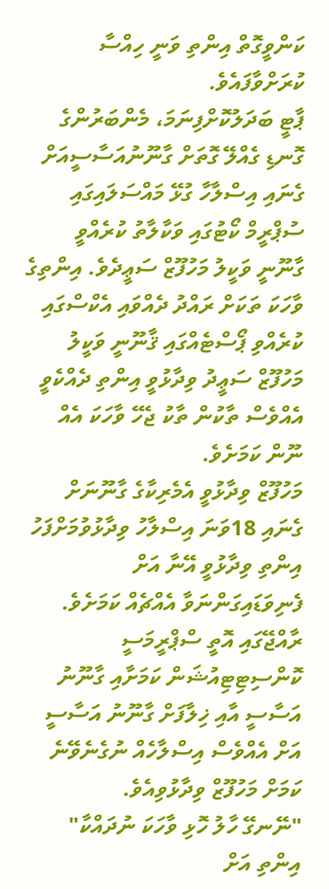ކަންވީގޮތް އިންތި ވަނީ ހިއްސާ ކުރަށްވާފައެވެ.
ޕާޓީ ބަދަލުކޮށްފިނަމަ، މެންބަރުންގެ ގޮނޑި ގެއްލޭ ގޮތަށް ގާނޫނުއަސާސީއަށް ގެނައި އިސްލާހާ ގުޅޭ މައްސަލައިގައި ސުޕްރީމް ކޯޓުގައި ވަކާލާތު ކުރެއްވީ ގާނޫނީ ވަކީލު މަހުފޫޒް ސަޢީދެވެ. އިންތިގެ ވާހަކަ ތަކަށް ރައްދު ދެއްވައި އެކްސްގައި ކުރެއްވި ޕޯސްޓެއްގައި ޤާނޫނީ ވަކީލު މަހުފޫޒް ސަޢީދު ވިދާޅުވީ އިންތި ދެއްކެވީ އެއްވެސް ތާކުން ތާކު ޖެހޭ ވާހަކަ އެއް ނޫން ކަމަށެވެ.
މަހުފޫޒް ވިދާޅުވީ އެމެރިކާގެ ގާނޫނަށް ގެނައި 18ވަނަ އިސްލާހު ވިދާޅުވުމަށްފަހު އިންތި ވިދާޅުވީ އޭނާ އަށް ފެނިވަޑައިގަންނަވާ އެއްޗެއް ކަމަށެވެ. ރާއްޖޭގައި އޮތީ ސްޕްރީމަސީ ކޮންސިޓިޓިއުޝަން ކަމަށާއި ގާނޫނު އަސާސީ އާއި ޚިލާފަށް ގާނޫނު އަސާސީ އަށް އެއްވެސް އިސްލާހެއް ނުގެނެވޭނެ ކަމަށް މަހުފޫޒް ވިދާޅުވިއެވެ.
"ނޭނގޭ ހާލު ހޮޅި ވާހަކަ ނުދައްކާ" އިންތި އަށް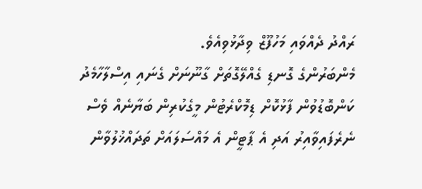ރައްދު ދެއްވައި މަހުފޫޒް ވިދާޅުވިއެވެ.
މެންބަރުންގެ ގޮނޑި ގެއްލޭގޮތަށް ގާނޫނަށް ގެނައި އިސްލާހާމެދު ކަންބޮޑުވުން ފާޅުކޮށް ޑިމޮކްރެޓުން މީގެކުރިން ބަޔާނެއް ވެސް ނެރެފައިވާއިރު އަދި އެ ޕާޓީން އެ މައްސަލައަށް ތަދައްޚުލުވާން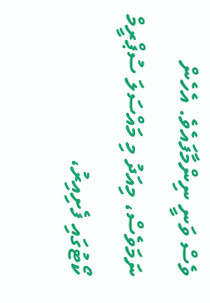ވެސް ވަނީ ނިންމާފައެވެ. އެހެން ނަމަވެސް، މިއަދު މި މައްސަލަ ސުޕްރީމް ކޯޓުގައި ފެށިއިރު،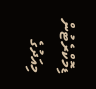ޑިމޮކްރެޓުން މިއަދުގެ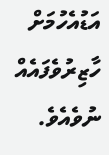އަޑުއެހުމަށް ހާޒިރުވެފައެއް ނުވެއެވެ.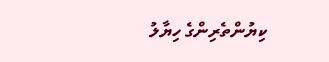ކިޔުންތެރިންގެ ހިޔާލު